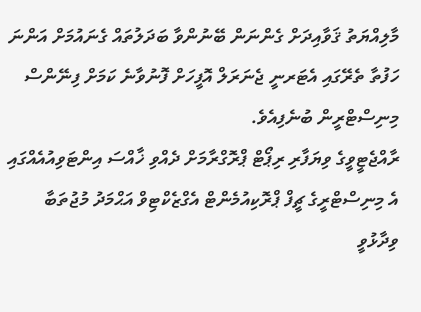މާލިއްޔަތު ޤަވާއިދަށް ގެންނަން ބޭނުންވާ ބަދަލުތައް ގެނައުމަށް އަންނަ ހަފުތާ ތެރޭގައި އެޓަރނީ ޖެނަރަލް އޮފީހަށް ފޮނުވާނެ ކަމަށް ފިނޭންސް މިނިސްޓްރީން ބުނެފިއެވެ.
ރާއްޖެޓީވީގެ ވިޔަފާރި ރިޕޯޓް ޕްރޮގްރާމަށް ދެއްވި ޚާއްސަ އިންޓަވިއުއެއްގައި އެ މިނިސްޓްރީގެ ޗީފް ޕްރޮކިއުމެންޓް އެގްޒެކްޓިވް އަޙްމަދު މުޖުތަބާ ވިދާޅުވީ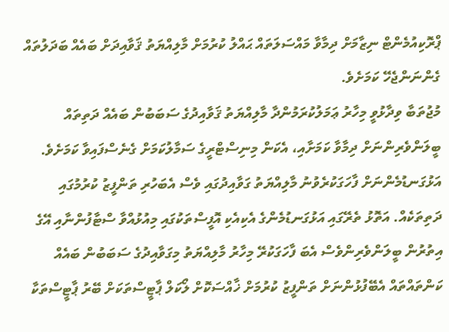ޕްރޮކިއުމެންޓް ނިޒާމަށް ދިމާވާ މައްސަލަތައް ޙައްލު ކުރުމަށް މާލިއްޔަތު ޤަވާއިދަށް ބައެއް ބަދަލުތައް ގެންނަންޖެހޭ ކަމަށެވެ.
މުޖުތަބާ ވިދާޅުވީ މިހާރު ޢަމަލުކުރަމުންދާ މާލިއްޔަތު ޤަވާއިދުގެ ސަބަބުން ބައެއް ދަތިތައް ބީލަންވެރިންނަށް ދިމާވާ ކަމަށާއި، އެކަން މިނިސްޓްރީގެ ސަމާލުކަމަށް ގެނެސްފައިވާ ކަމަށެވެ.
އަޅުގަނޑުމެންނަށް ފާހަގަކުރެވުނު މާލިއްޔަތު ގަވާއިދުގައި ވެސް އެބަހުރި ތަންފީޒު ކުރުމުގައި ދަތިތަކެއް. އަތޮޅު ތެރޭގައި އަޅުގަނޑުމެންގެ އެކިއެކި އޮފީސްތަކުގައި މިއުޅުއްވާ ސްޓާފުންނާއި އޭގެ އިތުރުން ބީލަންވެރިންވެސް އެބަ ފާހަގަކުރޭ މިހާރު މާލިއްޔަތު މިގަވާއިދުގެ ސަބަބުން ބައެއް ކަންތައްތައް އެބޭފުޅުންނަށް ތަންފީޒު ކުރުމަށް ޚާއްސަކޮށް ލޯކަލް ޕާޓީސްތަކަށް ބޭރު ޕާޓީސްތަކާ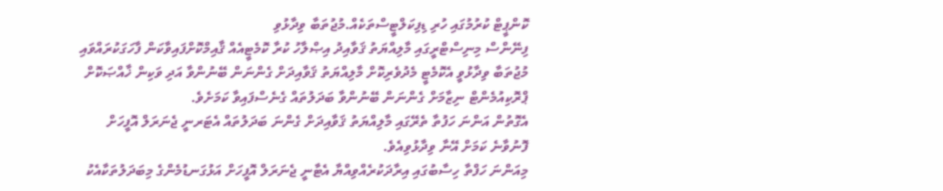ކޮންޕީޓް ކުރުމުގައި ހުރި ޑިފިކަލްޓީސްތަކެއް.މުޖުތަބާ ވިދާޅުވި
ފިނޭންސް މިނިސްޓްރީގައި މާލިއްޔަތު ޤަވާއިދު އިޞްލާހު ކުރާ ކޮމެޓީއެއް ޤާއިމްކޮށްފައިވާކަން ފާހަގަކުރައްވައި މުޖުތަބާ ވިދާޅުވީ އެކޮމެޓީ މެދުވެރިކޮށް މާލިއްޔަތު ޤަވާއިދަށް ގެންނަން ބޭނުންވާ އަދި ވަކިން ޚާއްޞަކޮށް ޕްރޮކިއުމެންޓް ނިޒާމަށް ގެންނަން ބޭނުންވާ ބަދަލުތައް ގެނެސްފައިވާ ކަމަށެވެ.
އެގޮތުން އަންނަ ހަފުތާ ތެރޭގައި މާލިއްޔަތު ޤަވާއިދަށް ގެންނަ ބަދަލުތައް އެޓަރނީ ޖެނަރަލް އޮފީހަށް ފޮނުވާނެ ކަމަށް އޭނާ ވިދާޅުވިއެވެ.
މިއަންނަ ހަފްތާ ހިސާބުގައި އިރާދަކުރެއްވިއްޔާ އެޓާނީ ޖެނަރަލް އޮފީހަށް އަޅުގަނޑުމެންގެ މިބަދަލުތަކާއެކު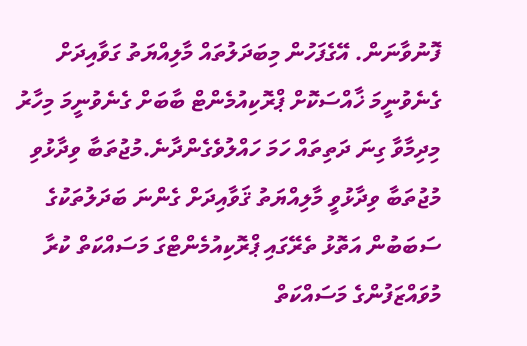ފޮނުވާނަން. އޭގެފަހުން މިބަދަލުތައް މާލިއްޔަތު ގަވާއިދަށް ގެނެވުނީމަ ޚާއްސަކޮށް ޕްރޮކިއުމެންޓް ބާބަށް ގެނެވުނީމަ މިހާރު މިދިމާވާ ގިނަ ދަތިތައް ހަމަ ހައްލުވެގެންދާނެ.މުޖުތަބާ ވިދާޅުވި
މުޖުތަބާ ވިދާޅުވީ މާލިއްޔަތު ޤަވާއިދަށް ގެންނަ ބަދަލުތަކުގެ ސަބަބުން އަތޮޅު ތެރޭގައި ޕްރޮކިއުމެންޓްގަ މަސައްކަތް ކުރާ މުވައްޒަފުންގެ މަސައްކަތް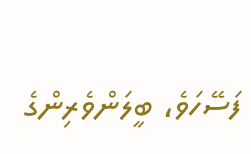ފަސޭހަވެ، ބީލަންވެރިންގެ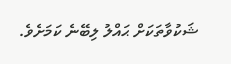ޝަކުވާތަކަށް ޙައްލު ލިބޭނެ ކަމަށެވެ.